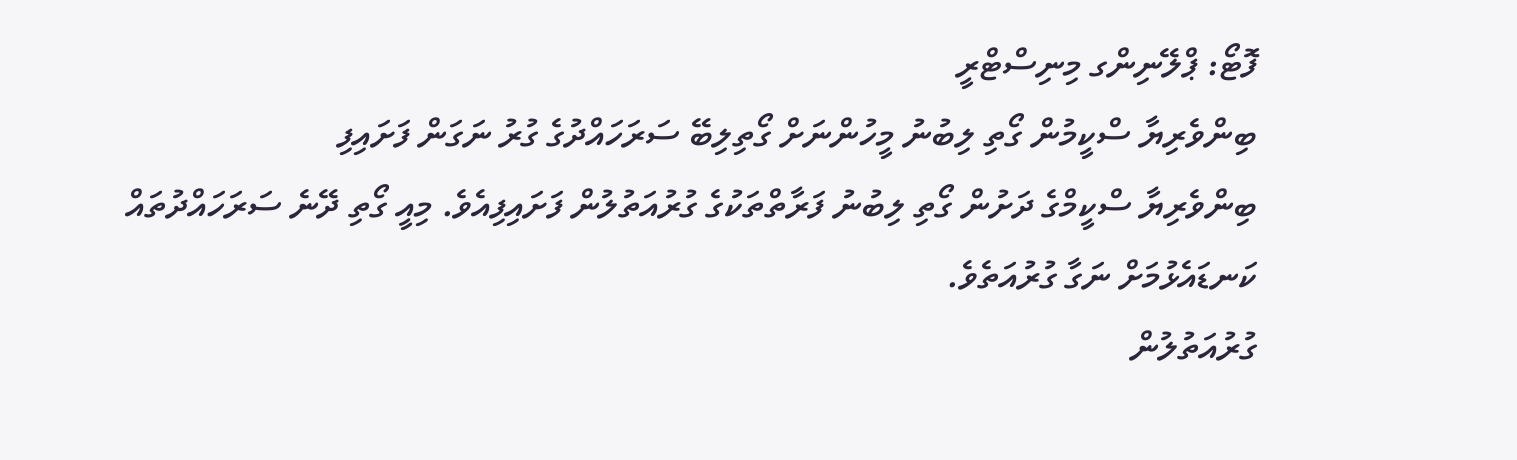ފޮޓޯ: ޕްލޭނިންގ މިނިސްޓްރީ
ބިންވެރިޔާ ސްކީމުން ގޯތި ލިބުނު މީހުންނަށް ގޯތިލިބޭ ސަރަހައްދުގެ ގުރު ނަގަން ފަށައިފި
ބިންވެރިޔާ ސްކީމްގެ ދަށުން ގޯތި ލިބުނު ފަރާތްތަކުގެ ގުރުއަތުލުން ފަށައިފިއެވެ. މިއީ ގޯތި ދޭނެ ސަރަހައްދުތައް ކަނޑައެޅުމަށް ނަގާ ގުރުއަތެވެ.
ގުރުއަތުލުން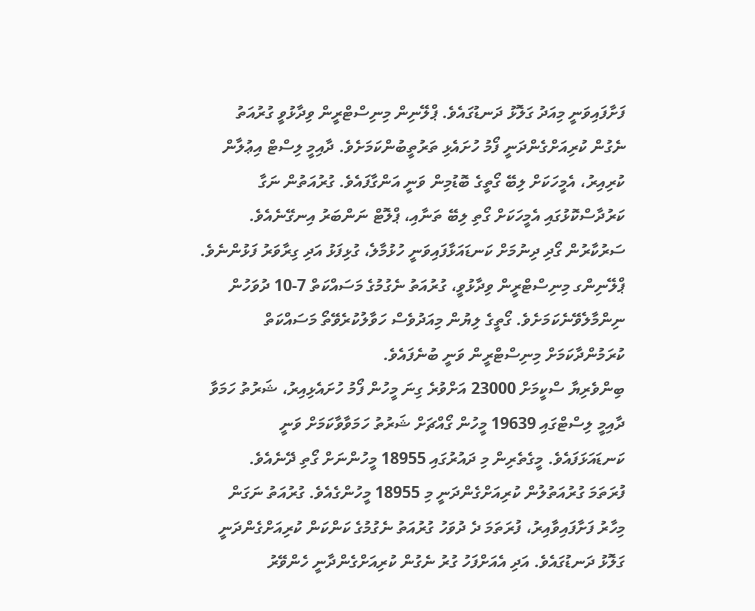ފަށާފައިވަނީ މިއަދު ގަލޮޅު ދަނޑުގައެވެ. ޕްލޭނިން މިނިސްޓްރީން ވިދާޅުވީ ގުރުއަތު ނެގުން ކުރިއަށްގެންދަނީ ފޯމު ހުށައެޅި ތަރުތީބުންކަމަށެވެ. ދާއިމީ ލިސްޓް އިޢުލާން ކުރިއިރު، އެމީހަކަށް ލިބޭ ގޯތީގެ ބޮޑުމިން ވަނީ އަންގާފައެވެ. ގުރުއަތުން ނަގާ ކަރުދާސްކޮޅުގައި އެމީހަކަށް ގޯތި ލިބޭ ތަނާއި، ޕްލޮޓް ނަންބަރު އިނގޭނެއެވެ. ސަރުކާރުން ގޯދި ދިނުމަށް ކަނޑައަޅާފައިވަނީ ހުޅުމާލެ، ގުޅިފަޅު އަދި ގިރާވަރު ފަޅުންނެވެ.
ޕްލޭނިންގ މިނިސްޓްރީން ވިދާޅުވީ، ގުރުއަތު ނެގުމުގެ މަސައްކަތް 7-10 ދުވަހުން ނިންމާލެވޭނެކަމަށެވެ. ގޯތީގެ ލިޔުން މިއަދުވެސް ހަވާލުކުރެވޭތޯ މަސައްކަތް ކުރަމުންދާކަމަށް މިނިސްޓްރީން ވަނީ ބުނެފައެވެ.
ބިންވެރިޔާ ސްކީމަށް 23000 އަށްވުރެ ގިނަ މީހުން ފޯމު ހުށައެޅިއިރު، ޝަރުތު ހަމަވާ ދާއިމީ ލިސްޓްގައި 19639 މީހުން ގޯއްޗަށް ޝަރުތު ހަމަވާވާކަމަށް ވަނީ ކަނޑައަޅަފައެވެ. މީގެތެރިން މި ދައުރުގައި 18955 މީހުންނަށް ގޯތި ދޭނެއެވެ.
ފުރަތަމަ ގުރުއަތުލުން ކުރިއަށްގެންދަނީ މި 18955 މީހުންގެއެވެ. ގުރުއަތު ނަގަން މިހާރު ފަށާފައިވާއިރު، ފުރަތަމަ ދެ ދުވަހު ގުރުއަތު ނެގުމުގެ ކަންކަން ކުރިއަށްގެންދަނީ ގަލޮޅު ދަނޑުގައެވެ. އަދި އެއަށްފަހު ގުރު ނެގުން ކުރިއަށްގެންދާނީ ހެންވޭރު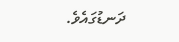ދަނޑުގައެވެ.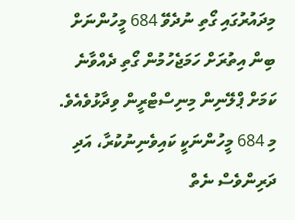މިދައުރުގައި ގޯތި ނުދެވޭ 684 މީހުންނަށް ބިން އިތުރަށް ހަމަޖެހުމުން ގޯތި ދެއްވާނެ ކަމަށް ޕްލޭނިން މިނިސްޓްރީން ވިދާޅުވެއެވެ. މި 684 މީހުންނަކީ ކައިވެނިނުކުރާ، އަދި ދަރިންވެސް ނެތް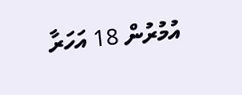އުމުރުން 18 އަހަރާ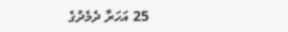25 އަހަރާ ދެމެދުގެ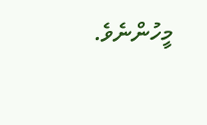މީހުންނެވެ.